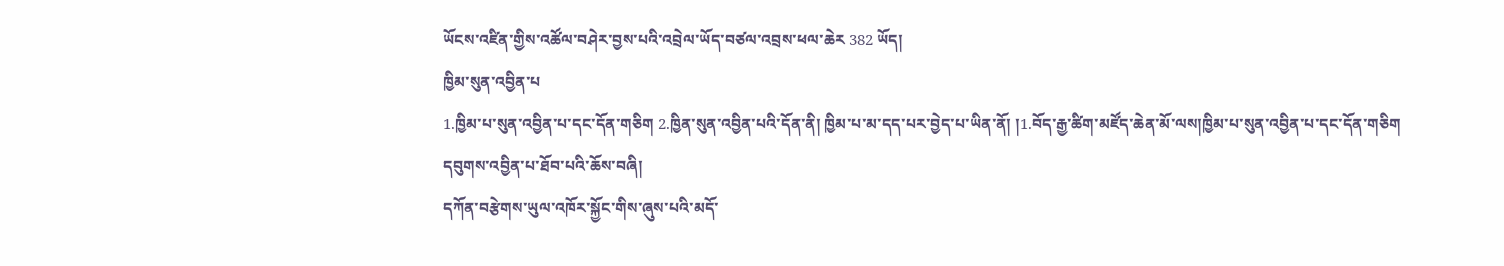ཡོངས་འཛིན་གྱིས་འཚོལ་བཤེར་བྱས་པའི་འབྲེལ་ཡོད་བཙལ་འབྲས་ཕལ་ཆེར 382 ཡོད།
ཁྱིམ་སུན་འབྱིན་པ
1.ཁྱིམ་པ་སུན་འབྱིན་པ་དང་དོན་གཅིག 2.ཁྱིན་སུན་འབྱིན་པའི་དོན་ནི། ཁྱིམ་པ་མ་དད་པར་བྱེད་པ་ཡིན་ནོ། །1.བོད་རྒྱ་ཚིག་མཛོད་ཆེན་མོ་ལས།ཁྱིམ་པ་སུན་འབྱིན་པ་དང་དོན་གཅིག
དབུགས་འབྱིན་པ་ཐོབ་པའི་ཆོས་བཞི།
དཀོན་བརྩེགས་ཡུལ་འཁོར་སྐྱོང་གིས་ཞུས་པའི་མདོ་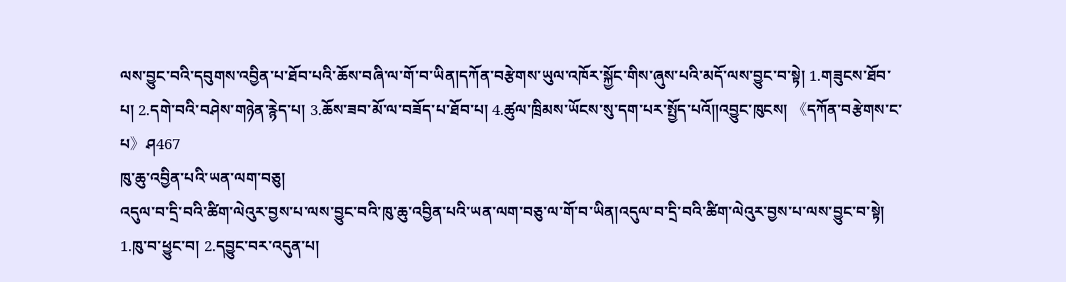ལས་བྱུང་བའི་དབུགས་འབྱིན་པ་ཐོབ་པའི་ཆོས་བཞི་ལ་གོ་བ་ཡིན།དཀོན་བརྩེགས་ཡུལ་འཁོར་སྐྱོང་གིས་ཞུས་པའི་མདོ་ལས་བྱུང་བ་སྟེ། 1.གཟུངས་ཐོབ་པ། 2.དགེ་བའི་བཤེས་གཉེན་རྙེད་པ། 3.ཆོས་ཟབ་མོ་ལ་བཟོད་པ་ཐོབ་པ། 4.ཚུལ་ཁྲིམས་ཡོངས་སུ་དག་པར་སྤྱོད་པའོ༎འབྱུང་ཁུངས། 《དཀོན་བརྩེགས་ང་པ》ཤ467
ཁུ་ཆུ་འབྱིན་པའི་ཡན་ལག་བཅུ།
འདུལ་བ་དྲི་བའི་ཚིག་ལེའུར་བྱས་པ་ལས་བྱུང་བའི་ཁུ་ཆུ་འབྱིན་པའི་ཡན་ལག་བཅུ་ལ་གོ་བ་ཡིན།འདུལ་བ་དྲི་བའི་ཚིག་ལེའུར་བྱས་པ་ལས་བྱུང་བ་སྟེ། 1.ཁུ་བ་ཕྱུང་བ། 2.དབྱུང་བར་འདུན་པ།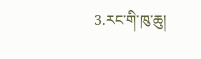3.རང་གི་ཁུ་ཆུ།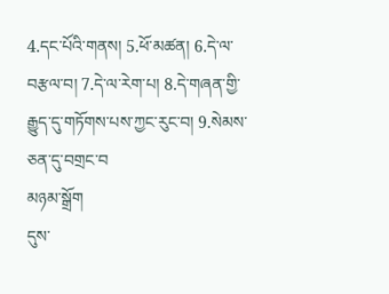4.དང་པོའི་གནས། 5.ཕོ་མཚན། 6.དེ་ལ་བརྩལ་བ། 7.དེ་ལ་རེག་པ། 8.དེ་གཞན་གྱི་རྒྱུད་དུ་གཏོགས་པས་ཀྱང་རུང་བ། 9.སེམས་ཅན་དུ་བགྲང་བ
མཉམ་སྒྲོག
དུས་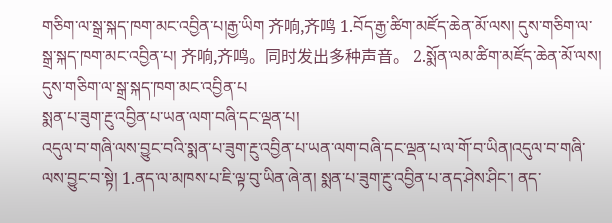གཅིག་ལ་སྒྲ་སྐད་ཁག་མང་འབྱིན་པ།རྒྱ་ཡིག 齐响,齐鸣 1.བོད་རྒྱ་ཚིག་མཛོད་ཆེན་མོ་ལས། དུས་གཅིག་ལ་སྒྲ་སྐད་ཁག་མང་འབྱིན་པ། 齐响,齐鸣。同时发出多种声音。 2.སྨོན་ལམ་ཚིག་མཛོད་ཆེན་མོ་ལས། དུས་གཅིག་ལ་སྒྲ་སྐད་ཁག་མང་འབྱིན་པ
སྨན་པ་ཟུག་རྔུ་འབྱིན་པ་ཡན་ལག་བཞི་དང་ལྡན་པ།
འདུལ་བ་གཞི་ལས་བྱུང་བའི་སྨན་པ་ཟུག་རྔུ་འབྱིན་པ་ཡན་ལག་བཞི་དང་ལྡན་པ་ལ་གོ་བ་ཡིན།འདུལ་བ་གཞི་ལས་བྱུང་བ་སྟེ། 1.ནད་ལ་མཁས་པ་ཇི་ལྟ་བུ་ཡིན་ཞེ་ན། སྨན་པ་ཟུག་རྔུ་འབྱིན་པ་ནད་ཤེས་ཤིང་། ནད་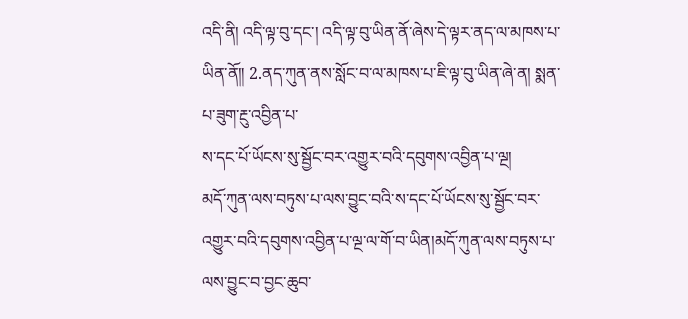འདི་ནི། འདི་ལྟ་བུ་དང་། འདི་ལྟ་བུ་ཡིན་ནོ་ཞེས་དེ་ལྟར་ནད་ལ་མཁས་པ་ཡིན་ནོ༎ 2.ནད་ཀུན་ནས་སློང་བ་ལ་མཁས་པ་ཇི་ལྟ་བུ་ཡིན་ཞེ་ན། སྨན་པ་ཟུག་རྔུ་འབྱིན་པ་
ས་དང་པོ་ཡོངས་སུ་སྦྱོང་བར་འགྱུར་བའི་དབུགས་འབྱིན་པ་ལྔ།
མདོ་ཀུན་ལས་བཏུས་པ་ལས་བྱུང་བའི་ས་དང་པོ་ཡོངས་སུ་སྦྱོང་བར་འགྱུར་བའི་དབུགས་འབྱིན་པ་ལྔ་ལ་གོ་བ་ཡིན།མདོ་ཀུན་ལས་བཏུས་པ་ལས་བྱུང་བ་བྱང་ཆུབ་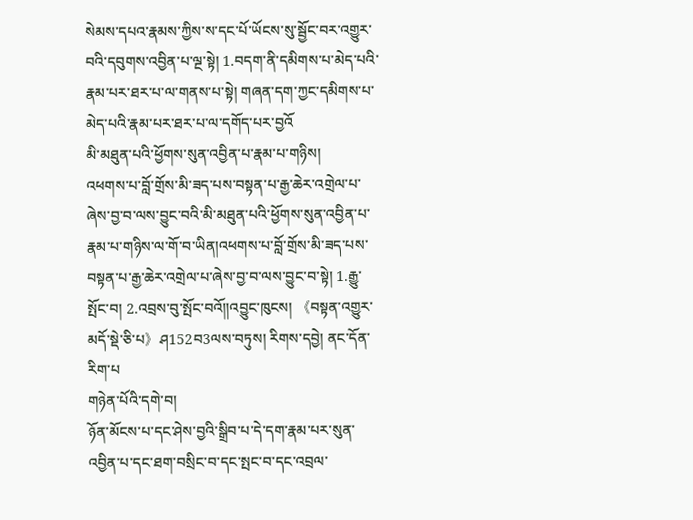སེམས་དཔའ་རྣམས་ཀྱིས་ས་དང་པོ་ཡོངས་སུ་སྦྱོང་བར་འགྱུར་བའི་དབུགས་འབྱིན་པ་ལྔ་སྟེ། 1.བདག་ནི་དམིགས་པ་མེད་པའི་རྣམ་པར་ཐར་པ་ལ་གནས་པ་སྟེ། གཞན་དག་ཀྱང་དམིགས་པ་མེད་པའི་རྣམ་པར་ཐར་པ་ལ་དགོད་པར་བྱའོ
མི་མཐུན་པའི་ཕྱོགས་སུན་འབྱིན་པ་རྣམ་པ་གཉིས།
འཕགས་པ་བློ་གྲོས་མི་ཟད་པས་བསྟན་པ་རྒྱ་ཆེར་འགྲེལ་པ་ཞེས་བྱ་བ་ལས་བྱུང་བའི་མི་མཐུན་པའི་ཕྱོགས་སུན་འབྱིན་པ་རྣམ་པ་གཉིས་ལ་གོ་བ་ཡིན།འཕགས་པ་བློ་གྲོས་མི་ཟད་པས་བསྟན་པ་རྒྱ་ཆེར་འགྲེལ་པ་ཞེས་བྱ་བ་ལས་བྱུང་བ་སྟེ། 1.རྒྱུ་སྤོང་བ། 2.འབྲས་བུ་སྤོང་བའོ༎འབྱུང་ཁུངས། 《བསྟན་འགྱུར་མདོ་སྡེ་ཅི་པ》ཤ152བ3ལས་བཏུས། རིགས་དབྱེ། ནང་དོན་རིག་པ
གཉེན་པོའི་དགེ་བ།
ཉོན་མོངས་པ་དང་ཤེས་བྱའི་སྒྲིབ་པ་དེ་དག་རྣམ་པར་སུན་འབྱིན་པ་དང་ཐག་བསྲིང་བ་དང་སྤང་བ་དང་འབྲལ་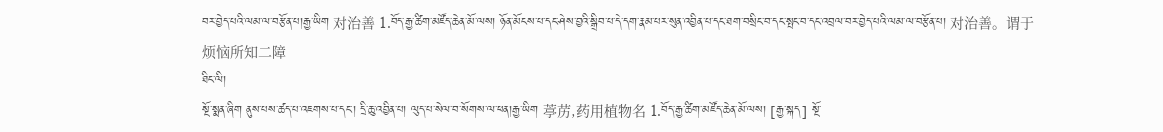བར་བྱེད་པའི་ལམ་ལ་བརྩོན་པ།རྒྱ་ཡིག 对治善 1.བོད་རྒྱ་ཚིག་མཛོད་ཆེན་མོ་ལས། ཉོན་མོངས་པ་དང་ཤེས་བྱའི་སྒྲིབ་པ་དེ་དག་རྣམ་པར་སུན་འབྱིན་པ་དང་ཐག་བསྲིང་བ་དང་སྤང་བ་དང་འབྲལ་བར་བྱེད་པའི་ལམ་ལ་བརྩོན་པ། 对治善。谓于烦恼所知二障
ཐིང་ལི།
སྔོ་སྨན་ཞིག ནུས་པས་ཚད་པ་འཇགས་པ་དང་། དྲི་ཆུ་འབྱིན་པ། ལུད་པ་སེལ་བ་སོགས་ལ་ཕན།རྒྱ་ཡིག 葶苈,药用植物名 1.བོད་རྒྱ་ཚིག་མཛོད་ཆེན་མོ་ལས། [རྒྱ་སྐད] སྔོ་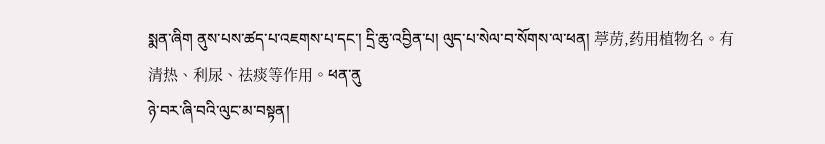སྨན་ཞིག ནུས་པས་ཚད་པ་འཇགས་པ་དང་། དྲི་ཆུ་འབྱིན་པ། ལུད་པ་སེལ་བ་སོགས་ལ་ཕན། 葶苈,药用植物名。有清热、利尿、祛痰等作用。ཕན་ནུ
ཉེ་བར་ཞི་བའི་ལུང་མ་བསྟན།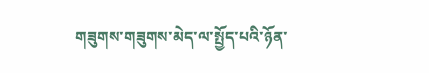གཟུགས་གཟུགས་མེད་ལ་སྤྱོད་པའི་ཉོན་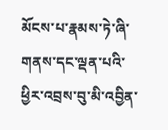མོངས་པ་རྣམས་ཏེ་ཞི་གནས་དང་ལྡན་པའི་ཕྱིར་འབྲས་བུ་མི་འབྱིན་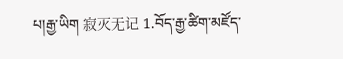པ།རྒྱ་ཡིག 寂灭无记 1.བོད་རྒྱ་ཚིག་མཛོད་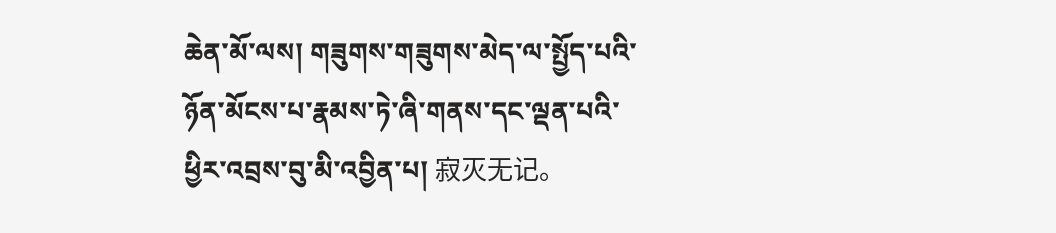ཆེན་མོ་ལས། གཟུགས་གཟུགས་མེད་ལ་སྤྱོད་པའི་ཉོན་མོངས་པ་རྣམས་ཏེ་ཞི་གནས་དང་ལྡན་པའི་ཕྱིར་འབྲས་བུ་མི་འབྱིན་པ། 寂灭无记。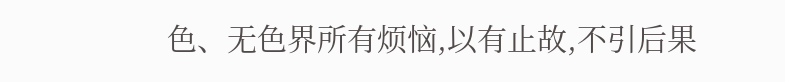色、无色界所有烦恼,以有止故,不引后果